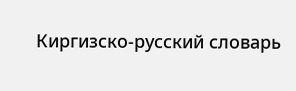Киргизско-русский словарь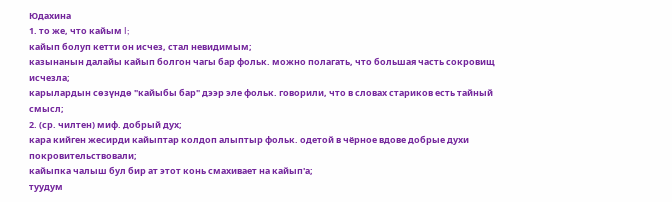Юдахина
1. то же, что кайым I;
кайып болуп кетти он исчез, стал невидимым;
казынанын далайы кайып болгон чагы бар фольк. можно полагать, что большая часть сокровищ исчезла;
карылардын сөзүндө "кайыбы бар" дээр эле фольк. говорили, что в словах стариков есть тайный смысл;
2. (ср. чилтен) миф. добрый дух;
кара кийген жесирди кайыптар колдоп алыптыр фольк. одетой в чёрное вдове добрые духи покровительствовали;
кайыпка чалыш бул бир ат этот конь смахивает на кайып'а;
туудум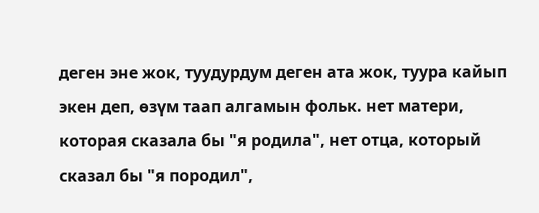деген эне жок, туудурдум деген ата жок, туура кайып экен деп, өзүм таап алгамын фольк. нет матери, которая сказала бы "я родила", нет отца, который сказал бы "я породил",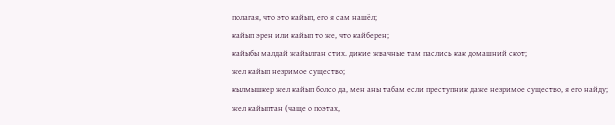полагая, что это кайып, его я сам нашёл;
кайып эрен или кайып то же, что кайберен;
кайыбы малдай жайылган стих. дикие жвачные там паслись как домашний скот;
жел кайып незримое существо;
кылмышкер жел кайып болсо да, мен аны табам если преступник даже незримое существо, я его найду;
жел кайыптан (чаще о поэтах,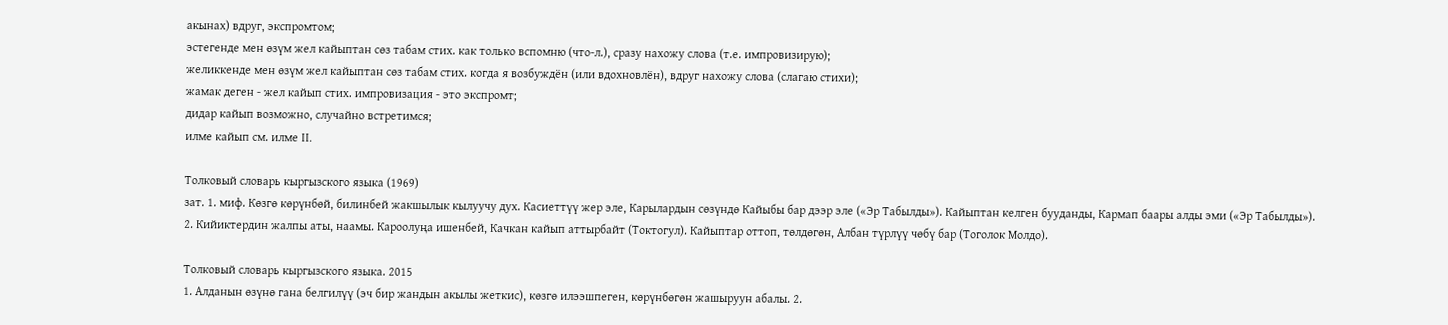акынах) вдруг, экспромтом;
эстегенде мен өзүм жел кайыптан сөз табам стих. как только вспомню (что-л.), сразу нахожу слова (т.е. импровизирую);
желиккенде мен өзүм жел кайыптан сөз табам стих. когда я возбуждён (или вдохновлён), вдруг нахожу слова (слагаю стихи);
жамак деген - жел кайып стих. импровизация - это экспромт;
дидар кайып возможно, случайно встретимся;
илме кайып см. илме II.

Толковый словарь кыргызского языка (1969)
зат. 1. миф. Көзгө көрүнбөй, билинбей жакшылык кылуучу дух. Касиеттүү жер эле, Карылардын сөзүндө Кайыбы бар дээр эле («Эр Табылды»). Кайыптан келген бууданды, Кармап баары алды эми («Эр Табылды»).
2. Кийиктердин жалпы аты, наамы. Кароолуңа ишенбей, Качкан кайып аттырбайт (Токтогул). Кайыптар оттоп, төлдөгөн, Албан түрлүү чөбү бар (Тоголок Молдо).

Толковый словарь кыргызского языка. 2015
1. Алданын өзүнө гана белгилүү (эч бир жандын акылы жеткис), көзгө илээшпеген, көрүнбөгөн жашыруун абалы. 2.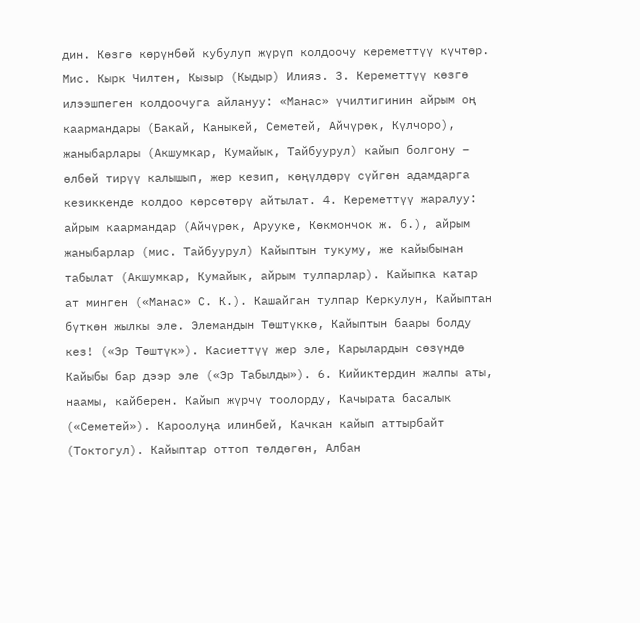дин. Көзгө көрүнбөй кубулуп жүрүп колдоочу кереметтүү күчтөр. Мис. Кырк Чилтен, Кызыр (Кыдыр) Илияз. 3. Кереметтүү көзгө илээшпеген колдоочуга айлануу: «Манас» үчилтигинин айрым оң каармандары (Бакай, Каныкей, Семетей, Айчүрөк, Күлчоро), жаныбарлары (Акшумкар, Кумайык, Тайбуурул) кайып болгону – өлбөй тирүү калышып, жер кезип, көңүлдөрү сүйгөн адамдарга кезиккенде колдоо көрсөтөрү айтылат. 4. Кереметтүү жаралуу: айрым каармандар (Айчүрөк, Арууке, Көкмончок ж. б.), айрым жаныбарлар (мис. Тайбуурул) Кайыптын тукуму, же кайыбынан табылат (Акшумкар, Кумайык, айрым тулпарлар). Кайыпка катар ат минген («Манас» С. К.). Кашайган тулпар Керкулун, Кайыптан бүткөн жылкы эле. Элемандын Төштүккө, Кайыптын баары болду кез! («Эр Төштүк»). Касиеттүү жер эле, Карылардын сөзүндө Кайыбы бар дээр эле («Эр Табылды»). 6. Кийиктердин жалпы аты, наамы, кайберен. Кайып жүрчү тоолорду, Качырата басалык («Семетей»). Кароолуңа илинбей, Качкан кайып аттырбайт (Токтогул). Кайыптар оттоп төлдөгөн, Албан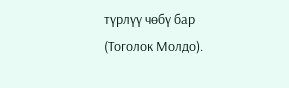түрлүү чөбү бар (Тоголок Молдо).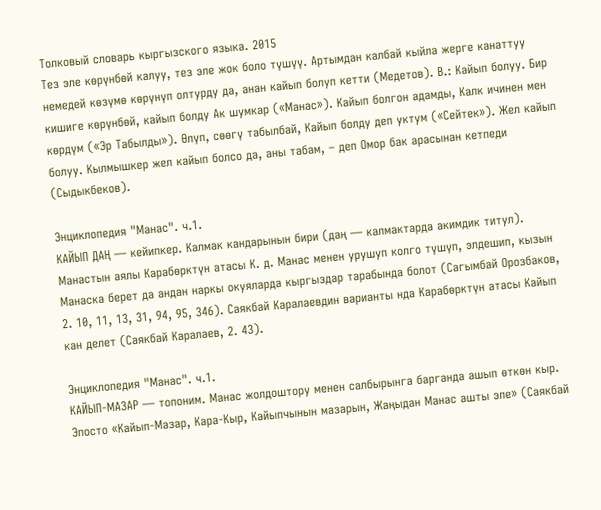Толковый словарь кыргызского языка. 2015
Тез эле көрүнбөй калуу, тез эле жок боло түшүү. Артымдан калбай кыйла жерге канаттуу немедей көзүмө көрүнүп олтурду да, анан кайып болуп кетти (Медетов). В.: Кайып болуу. Бир кишиге көрүнбөй, кайып болду Ак шумкар («Манас»). Кайып болгон адамды, Калк ичинен мен көрдүм («Эр Табылды»). Өлүп, сөөгү табылбай, Кайып болду деп уктум («Сейтек»). Жел кайып болуу. Кылмышкер жел кайып болсо да, аны табам, – деп Омор бак арасынан кетпеди (Сыдыкбеков).

Энциклопедия "Манас". ч.1.
КАЙЫП ДАҢ — кейипкер. Калмак кандарынын бири (даң — калмактарда акимдик титул). Манастын аялы Карабөрктүн атасы К. д. Манас менен урушуп колго түшүп, элдешип, кызын Манаска берет да андан наркы окуяларда кыргыздар тарабында болот (Сагымбай Орозбаков, 2. 10, 11, 13, 31, 94, 95, 346). Саякбай Каралаевдин варианты нда Карабөрктүн атасы Кайып кан делет (Саякбай Каралаев, 2. 43).

Энциклопедия "Манас". ч.1.
КАЙЫП-МАЗАР — топоним. Манас жолдоштору менен салбырынга барганда ашып өткөн кыр. Эпосто «Кайып-Мазар, Кара-Кыр, Кайыпчынын мазарын, Жаңыдан Манас ашты эле» (Саякбай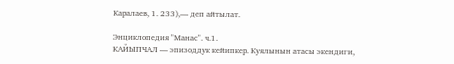Каралаев, 1. 233),— деп айтылат.

Энциклопедия "Манас". ч.1.
КАЙЫПЧАЛ — эпизоддук кейипкер. Куялынын атасы экендиги,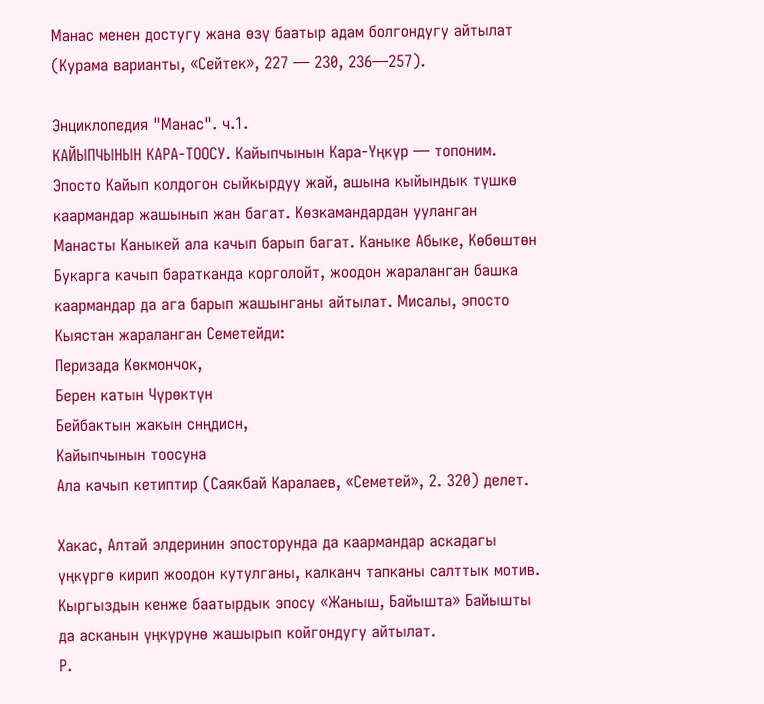Манас менен достугу жана өзү баатыр адам болгондугу айтылат (Курама варианты, «Сейтек», 227 — 230, 236—257).

Энциклопедия "Манас". ч.1.
КАЙЫПЧЫНЫН КАРА-ТООСУ. Кайыпчынын Кара-Үңкүр — топоним. Эпосто Кайып колдогон сыйкырдуу жай, ашына кыйындык түшкө каармандар жашынып жан багат. Көзкамандардан ууланган Манасты Каныкей ала качып барып багат. Каныке Абыке, Көбөштөн Букарга качып баратканда корголойт, жоодон жараланган башка каармандар да ага барып жашынганы айтылат. Мисалы, эпосто Кыястан жараланган Семетейди:
Перизада Көкмончок,
Берен катын Чүрөктүн
Бейбактын жакын снңдисн,
Кайыпчынын тоосуна
Ала качып кетиптир (Саякбай Каралаев, «Семетей», 2. 320) делет.

Хакас, Алтай элдеринин эпосторунда да каармандар аскадагы үңкүргө кирип жоодон кутулганы, калканч тапканы салттык мотив. Кыргыздын кенже баатырдык эпосу «Жаныш, Байышта» Байышты да асканын үңкүрүнө жашырып койгондугу айтылат.
Р.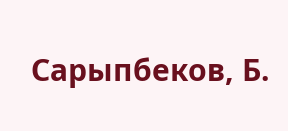Сарыпбеков, Б.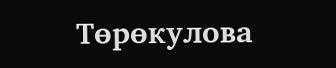Төрөкулова